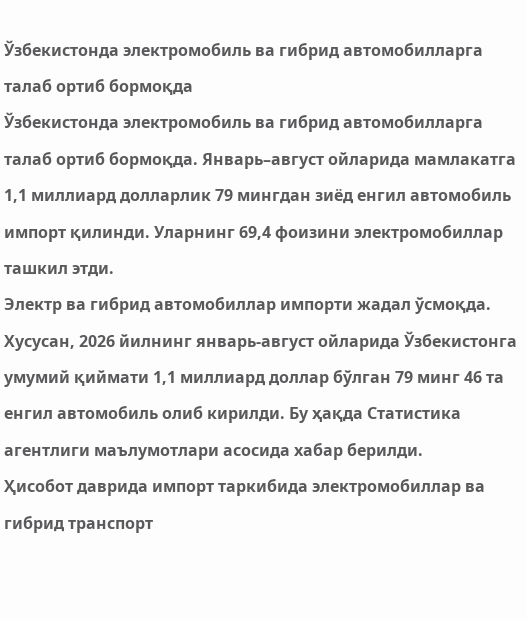Ўзбекистонда электромобиль ва гибрид автомобилларга талаб ортиб бормоқда
Ўзбекистонда электромобиль ва гибрид автомобилларга талаб ортиб бормоқда. Январь–август ойларида мамлакатга 1,1 миллиард долларлик 79 мингдан зиёд енгил автомобиль импорт қилинди. Уларнинг 69,4 фоизини электромобиллар ташкил этди.
Электр ва гибрид автомобиллар импорти жадал ўсмоқда. Хусусан, 2026 йилнинг январь-август ойларида Ўзбекистонга умумий қиймати 1,1 миллиард доллар бўлган 79 минг 46 та енгил автомобиль олиб кирилди. Бу ҳақда Статистика агентлиги маълумотлари асосида хабар берилди.
Ҳисобот даврида импорт таркибида электромобиллар ва гибрид транспорт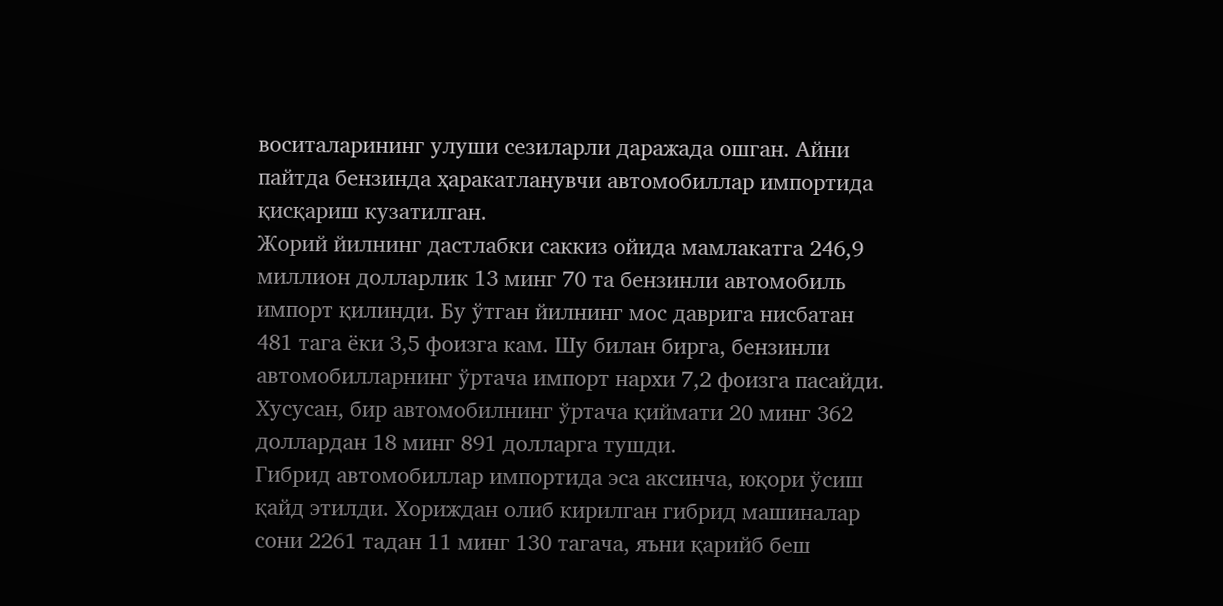воситаларининг улуши сезиларли даражада ошган. Айни пайтда бензинда ҳаракатланувчи автомобиллар импортида қисқариш кузатилган.
Жорий йилнинг дастлабки саккиз ойида мамлакатга 246,9 миллион долларлик 13 минг 70 та бензинли автомобиль импорт қилинди. Бу ўтган йилнинг мос даврига нисбатан 481 тага ёки 3,5 фоизга кам. Шу билан бирга, бензинли автомобилларнинг ўртача импорт нархи 7,2 фоизга пасайди. Хусусан, бир автомобилнинг ўртача қиймати 20 минг 362 доллардан 18 минг 891 долларга тушди.
Гибрид автомобиллар импортида эса аксинча, юқори ўсиш қайд этилди. Хориждан олиб кирилган гибрид машиналар сони 2261 тадан 11 минг 130 тагача, яъни қарийб беш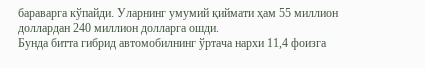бараварга кўпайди. Уларнинг умумий қиймати ҳам 55 миллион доллардан 240 миллион долларга ошди.
Бунда битта гибрид автомобилнинг ўртача нархи 11,4 фоизга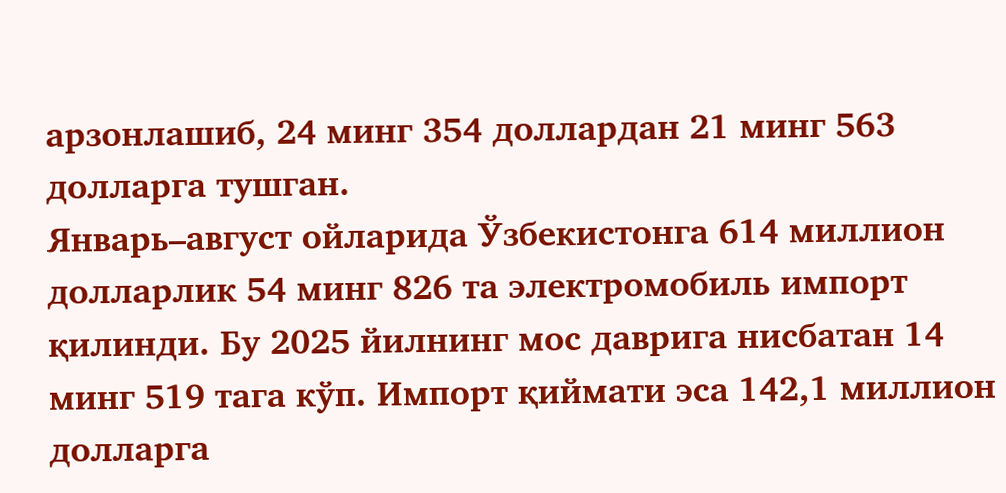арзонлашиб, 24 минг 354 доллардан 21 минг 563 долларга тушган.
Январь–август ойларида Ўзбекистонга 614 миллион долларлик 54 минг 826 та электромобиль импорт қилинди. Бу 2025 йилнинг мос даврига нисбатан 14 минг 519 тага кўп. Импорт қиймати эса 142,1 миллион долларга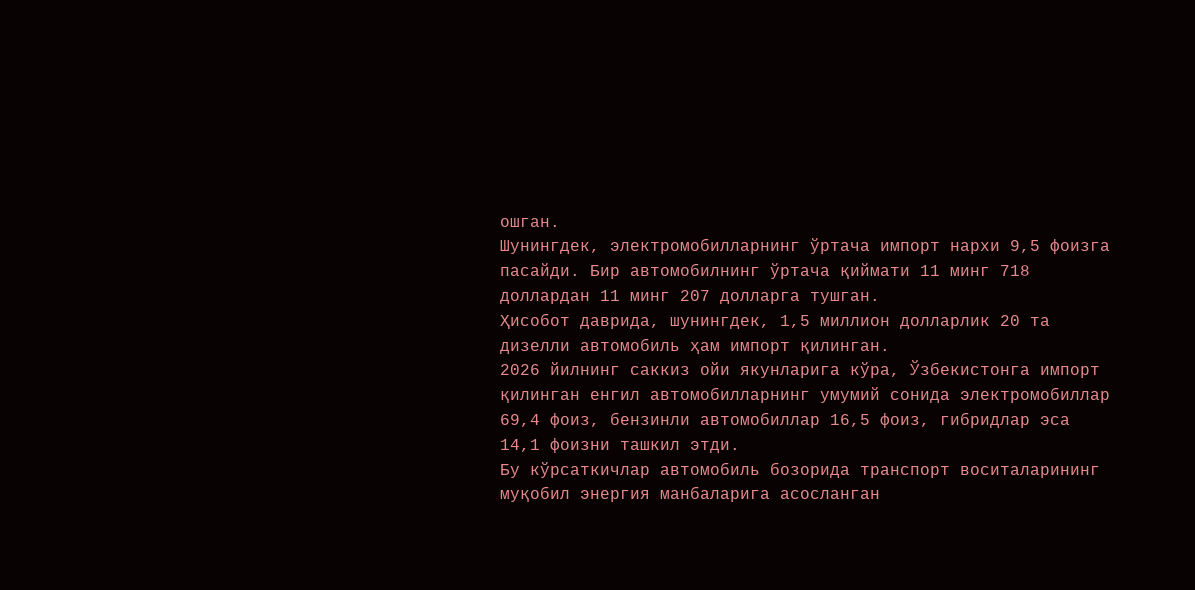ошган.
Шунингдек, электромобилларнинг ўртача импорт нархи 9,5 фоизга пасайди. Бир автомобилнинг ўртача қиймати 11 минг 718 доллардан 11 минг 207 долларга тушган.
Ҳисобот даврида, шунингдек, 1,5 миллион долларлик 20 та дизелли автомобиль ҳам импорт қилинган.
2026 йилнинг саккиз ойи якунларига кўра, Ўзбекистонга импорт қилинган енгил автомобилларнинг умумий сонида электромобиллар 69,4 фоиз, бензинли автомобиллар 16,5 фоиз, гибридлар эса 14,1 фоизни ташкил этди.
Бу кўрсаткичлар автомобиль бозорида транспорт воситаларининг муқобил энергия манбаларига асосланган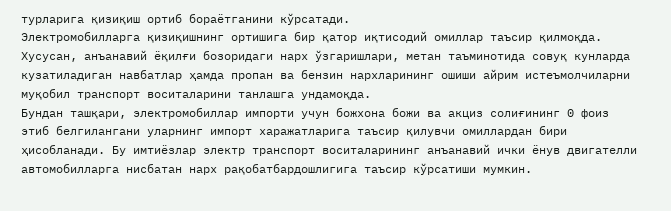турларига қизиқиш ортиб бораётганини кўрсатади.
Электромобилларга қизиқишнинг ортишига бир қатор иқтисодий омиллар таъсир қилмоқда. Хусусан, анъанавий ёқилғи бозоридаги нарх ўзгаришлари, метан таъминотида совуқ кунларда кузатиладиган навбатлар ҳамда пропан ва бензин нархларининг ошиши айрим истеъмолчиларни муқобил транспорт воситаларини танлашга ундамоқда.
Бундан ташқари, электромобиллар импорти учун божхона божи ва акциз солиғининг 0 фоиз этиб белгилангани уларнинг импорт харажатларига таъсир қилувчи омиллардан бири ҳисобланади. Бу имтиёзлар электр транспорт воситаларининг анъанавий ички ёнув двигателли автомобилларга нисбатан нарх рақобатбардошлигига таъсир кўрсатиши мумкин.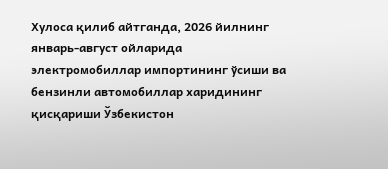Хулоса қилиб айтганда, 2026 йилнинг январь-август ойларида электромобиллар импортининг ўсиши ва бензинли автомобиллар харидининг қисқариши Ўзбекистон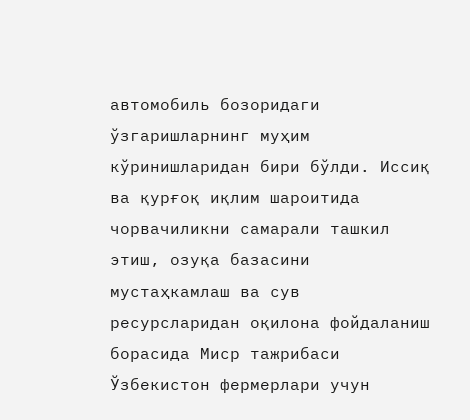автомобиль бозоридаги ўзгаришларнинг муҳим кўринишларидан бири бўлди. Иссиқ ва қурғоқ иқлим шароитида чорвачиликни самарали ташкил этиш, озуқа базасини мустаҳкамлаш ва сув ресурсларидан оқилона фойдаланиш борасида Миср тажрибаси Ўзбекистон фермерлари учун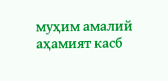муҳим амалий аҳамият касб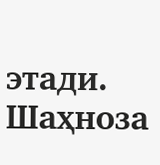этади.
Шаҳноза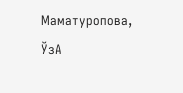Маматуропова, ЎзА